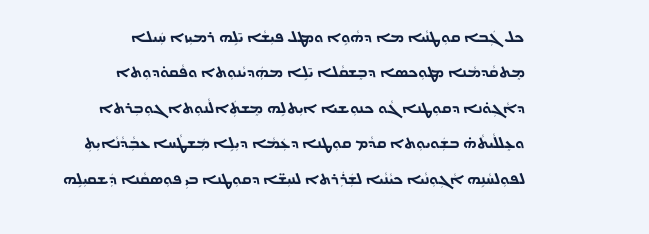ܟܠ ܓܲܒܐ ܩܘܼܛܢܵܝܐ ܡܐ ܕܗܵܘܹܐ ܘܡܛܠ ܦܝܼܫܵܐ ܝ̄ܠܹܗ ܪܡܝܼܙܐ ܚܲܝܠܐ ܡܸܬܩܵܕܡܵܢܐ ܡܛܘܼܟܣܐ ܕܒܸܫܩܵܠܐ ܝ̄ܠܹܐ ܡܗܲܕܝܵܢܘܼܬܐ ܘܦܵܩܘ̇ܕܘܼܬܐ ܕܐܵܓܼܘ̇ܢܐ ܕܩܘܼܛܢܐ ܓܵܘ ܟܢܘܼܫܝܐ ܐܝܼܬܠܹܗ ܡܸܫܬܲܐܠܵܢܘܼܬܐ ܓܘܼܒܼܪܬܐ ܘܥܸܠܠܵܝܬܵܗ̇ ܒܫܲܘܝܘܼܬܐ ܩܕܵܡ ܩܘܼܛܢܐ ܕܥܲܡܵܐ ܕܝܼܠܹܐ ܡܲܫܛܵܚܐ ܥܒܼܵܕܵܢܵܐܝܼܬܼ ܠܦܘܼܠܚܵܢܹܗ ܐܵܓܼܘܼܢܵܝܐ ܟܝܵܢܵܝܐ ܠܫܲܪܲܪܬܐ ܠܢܝܼܫ̈ܐ ܕܩܘܼܛܢܐ ܒܝܼ ܦܘܼܣܩܵܢܐ ܕܲܫܩܝܼܠܹܗ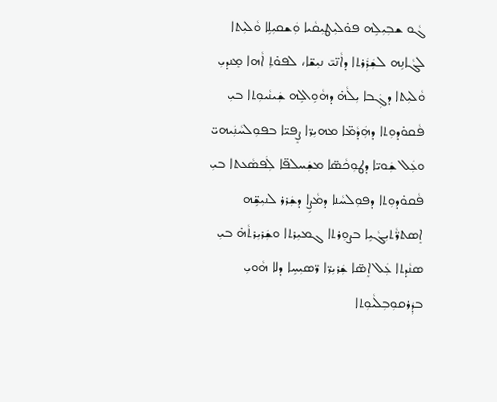ܓܵܘ ܫܒܼܝܼܠܹܗ ܦܘ̇ܠܝܼܛܝܼܩܵܝܐ ܘܲܫܩܝܼܠܹܐ ܘܵܠܝܼܬܐ ܠܓܵܐܢܹܗ ܠܫܲܪܲܪܬܐ ܕܐܵܢ̈ܝ̄ ܢܝܼܫ̈ܐ، ܠܦܘ̇ܬܼ ܐܵܗܐ ܡܸܢܕܝܼ ܘܵܠܝܼܬܐ ܕܓܲܒܐ ܝܼܠܵܗ̇ ܕܗܵܘܹܐܠܹܗ ܫܲܝܢܵܝܘܼܬܐ ܒܝܼ ܦܵܩܘ̇ܕܘܼܬܐ ܕܗܲܕܵܡ̈ܐ ܡܗܝܼܪ̈ܐ ܨܸܦܝ̈ܐ ܒܦܘܼܠܚܵܢܲܝܗܝ̈ ܘܥܲܠ ܫܲܘܝ̈ܐ ܕܛܘܼܟܵܣ̈ܐ ܡܫܲܚܠܦ̈ܐ ܠܲܦܣܵܥܬܐ ܒܝܼ ܦܵܩܘ̇ܕܘܼܬܐ ܕܦܘܼܠܚܵܢܐ ܕܡܵܨܹܐ ܕܫܲܪܪ ܠܢܝܼܫܹ̈ܗ ܐܸܣܬܪ̈ܵܬܝܼܓܵܝܹܐ ܒܨܘܼܪܬܐ ܓܡܝܼܪܬܐ ܘܫܲܪܝܼܪܬܵܗ̇ ܒܝܼ ܣܢܵܕܬܐ ܥܲܠ ܐܸܣ̈ܐ ܫܲܪܝܼܪ̈ܐ ܪ̈ܣܝܼܚܹܐ ܕܠܐ ܗܵܘܝܼ ܒܕܲܪܩܘܼܒܼܠܵܝܘܼܬܐ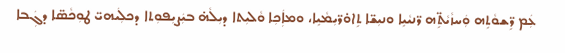ܥܲܡ ܪܹ̈ܫܘܵܬܹܗ ܘܲܚܙܵܝܵܬܹ̈ܗ ܪ̈ܢܝܵܝܹܐ ܘܢܝܼܫ̈ܐ ܬܹܐܘ̇ܪ̈ܝܼܡܵܝܹܐ، ܘܡܐܲܟܼܐ ܘܵܠܝܼܬܐ ܕܝܼܠܵܗ̇ ܒܝܲܨܝܼܦܘܼܬܐ ܕܟܠܲܝܗܝ̈ ܛܘܼܟܵܣ̈ܐ ܕܓܲܒܐ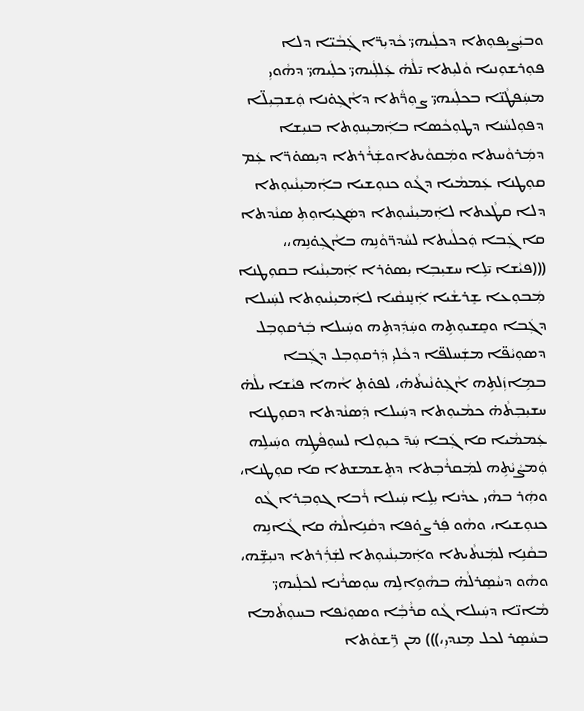ܘܒܝܲܨܝܼܦܘܼܬܐ ܕܟܠܲܝܗܝ̈ ܟܵܕܝܼܪ̈ܐ ܓܲܒܵܝ̈ܐ ܕܠܐ ܦܘܼܪܫܘܼܢܝܐ ܘܵܠܝܼܬܐ ܝ̄ܠܵܗ̇ ܥܲܠܠܲܝܗܝ̈ ܟܠܲܝܗܝ̈ ܕܗܵܘܝܼ ܡܚܲܦܛܵܢ̈ܐ ܒܟܠܲܝܗܝ̈ ܨܘܼܪ̈ܵܬܐ ܕܐܵܓܼܘ̇ܢܐ ܘܲܫܒܼܝܼܠ̈ܐ ܕܦܘܼܠܚܵܢܐ ܕܛܘܼܟܵܣܐ ܒܐܲܡܝܼܢܘܼܬܐ ܒܢܝܼܫܐ ܕܡܲܪܘܵܚܬܐ ܘܡܲܩܘܵܝܬܐܘܫܲܪܵܪܬܐ ܕܝܼܣܘ̇ܪ̈ܐ ܥܲܡ ܩܘܼܛܢܐ ܥܲܡܡܵܝܐ ܕܓܵܘ ܟܢܘܼܫܝܐ ܒܐܲܡܝܼܢܵܝܘܼܬܐ ܕܠܐ ܩܛܵܥܬܐ ܠܐܲܡܝܼܢܵܝܘܼܬܐ ܕܣܲܓܝܼܐܘܼܬܼ ܣܢܵܕܬܐ ܩܐ ܓܲܒܐ ܘܲܟܠܵܝܬܐ ܠܚܵܕܪ̈ܘܵܢܹܗ ܒܐܵܓܼܘ̇ܢܹܗ،، (((ܦܝܵܫܐ ܝ̄ܠܹܐ ܚܫܝܼܒܼܐ ܝܼܣܘ̇ܪܐ ܐܲܡܝܼܢܵܝܐ ܒܩܘܼܛܢܐ ܡܲܒܘܼܥܐ ܫܸܪܫܵܝܐ ܐܲܢܸܢܩܵܝܐ ܠܐܲܡܝܼܢܵܝܘܼܬܐ ܠܚܲܝܠܐ ܕܓܲܒܐ ܘܩܸܫܝܘܼܬܹܗ ܘܚܲܕܲܕܬܹܗ ܘܚܲܝܠܐ ܒܲܪܩܘܼܒܼܠ ܕܣܘܼܝܵܦ̈ܐ ܡܫܲܚܠܦ̈ܐ ܕܟܵܠܝܼ ܕܲܪܩܘܼܒܼܠ ܕܓܲܒܐ ܒܡܹܐܙܲܠܬܹܗ ܐܵܓܼܘ̇ܢܵܝܬܵܗ̇، ܠܦܘ̇ܬܼ ܐܵܗܐ ܦܝܵܫܐ ܝܠܵܗ̇ ܚܫܝܼܒܼܬܵܗ̇ ܟܡܵܝܘܼܬܐ ܕܚܲܝܠܐ ܕܲܣܢܵܕܬܐ ܕܩܘܼܛܢܐ ܥܲܡܡܵܝܐ ܩܐ ܓܲܒܐ ܚܲܕ̄ ܟܝܼܘܼܠܐ ܠܚܘܼܦܵܛܹܗ ܘܚܲܝܠܹܗ ܘܲܡܨܵܝܵܬܹܗ ܠܡܲܩܪܵܒܼܬܐ ܕܬܸܫܡܫܬܐ ܩܐ ܩܘܼܛܢܐ، ܘܗܲܪ ܒܗܵܝ ܥܕܵܢܐ ܝܼܠܹܐ ܚܲܝܠܐ ܪܵܒܐ ܓܘܼܒܼܪܐ ܓܵܘ ܟܢܘܼܫܝܐ، ܘܗܵܘ ܦܲܪܨܘ̇ܦܐ ܕܩܵܢܹܐܠܵܗ̇ ܩܐ ܓܵܐܢܹܗ ܒܩܵܢܹܐ ܠܡܲܢܬܵܝܬܐ ܘܐܲܡܝܼܢܵܝܘܼܬܐ ܠܫܲܪܲܪܬܐ ܕܢܝܼܫܹ̈ܗ، ܘܗܵܘ ܕܚܵܣܸܪܠܵܗ̇ ܒܗܵܘܹܐܠܹܗ ܚܘܼܣܪܵܢܐ ܠܟܠܲܝܗܝ̈ ܡܵܐܢ̈ܐ ܕܚܲܝܠܐ ܓܵܘ ܩܪܵܒܼܵܐ ܘܣܘܼܝܵܦܐ ܒܚܘܼܬܵܡܐ ܒܚܵܣܸܪ ܠܟܠ ܡܸܢܕܝܼ،))) ܡܢ ܪܹ̈ܫܘܵܬܐ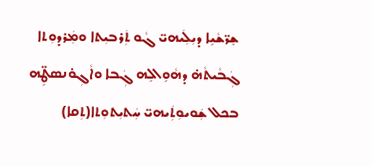ܫܸܪ̈ܫܵܝܹܐ ܕܝܼܠܲܝܗܝ̈ ܓܵܘ ܬܲܪܒܝܼܬܐ ܘܡܲܪܕܘܼܬܐ ܓܲܒܵܝܬܵܗ̇ ܕܗܵܘܹܐܠܹܗ ܓܲܒܐ ܘܐܵܓܼܘ̇ܢܣܛܹ̈ܗ ܒܟܠ ܫܲܘܝܘܼܬܲܝܗܝ̈ ܚܲܬܝܼܬܘܼܬܐ(ܬܼܩܐ)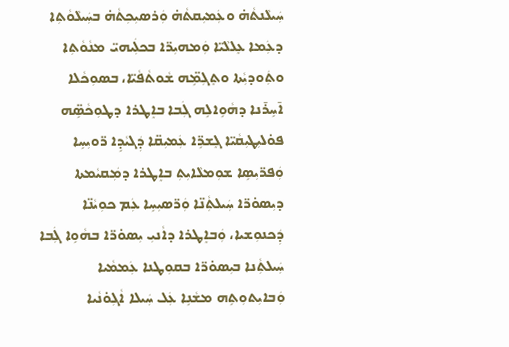ܚܲܝܠܵܢܬܵܗ̇ ܘܥܲܡܝܼܩܬܵܗ̇ ܘܲܪܣܝܼܟܼܬܵܗ̇ ܒܚܲܝܠܵܘܵܬܼܐ ܕܥܲܡܐ ܥܸܠܠܵܝ̈ܐ ܘܲܡܗܝܼܪ̈ܐ ܒܟܠܲܝܗܝ̈ ܡܢܵܘܵܬܼܐ ܘܬܲܘܕܝܼܵܬܐ ܘܬܸܓܼܡܹ̈ܗ ܫܵܘܬܵܦܵܝ̈ܐ، ܒܣܘܼܟܵܠܐ ܐ̄ܚܹܪ̄ܢܐ ܕܗܵܘܹܐܠܹܗ ܓܲܒܐ ܒܐܸܛܪܐ ܕܛܘܼܟܵܣܹ̈ܗ ܦܘ̇ܠܝܼܛܝܼܩܵܝ̈ܐ ܓܸܫܪܹ̈ܐ ܥܲܡܝܼܩ̈ܐ ܕܲܓܝܵܕܹܐ ܪ̈ܘܝܼܚܹܐ ܘܲܦܪ̈ܝܼܣܹܐ ܫܘܼܡܠܵܐܝܼܬܼ ܒܐܸܛܪܐ ܕܡܲܩܝܵܡܬܐ ܕܝܼܣܘ̇ܪ̈ܐ ܚܲܝܠܬܼܵܢ̈ܐ ܘܲܪ̈ܣܝܼܚܹܐ ܥܲܡ ܟܘܼܝܵܢ̈ܐ ܕܲܟܢܘܼܫܝܐ، ܘܲܒܐܸܛܪܐ ܕܐܵܢܝܼ ܝܼܣܘ̇ܪ̈ܐ ܒܗܵܘܹܐ ܓܲܒܐ ܚܲܝܠܬܼܵܢܐ ܒܝܼܣܘ̇ܪ̈ܐ ܒܩܘܼܛܢܐ ܥܲܡܡܵܝܐ ܘܲܒܐܝܼܬܘܼܬܹܗ ܡܫܵܢܹܐ ܥܲܠ ܚܲܝܠܐ ܐܵܓܼܘ̇ܢܵܝܐ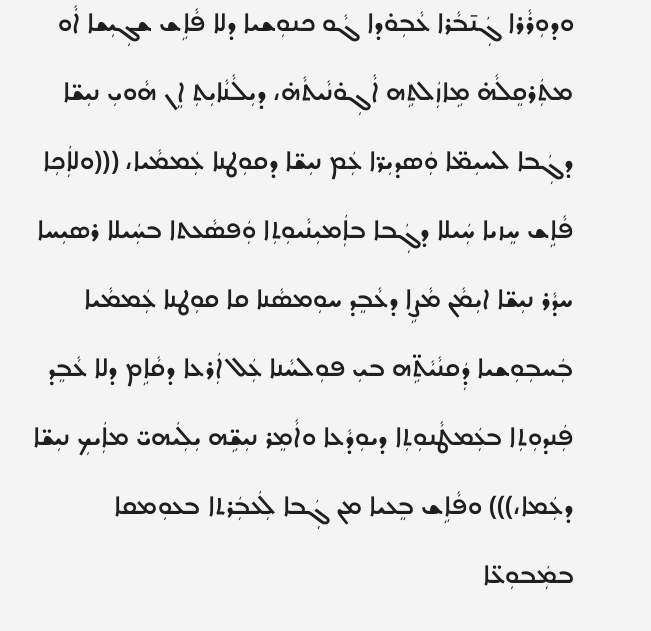ܘܕܘܼܪܵܪܐ ܓܲܢ̄ܒܵܪܐ ܥܵܒܼܘ̇ܕܐ ܓܵܘ ܟܢܘܼܫܝܐ ܕܠܐ ܦܵܐܹܫ ܫܓܼܝܼܫܐ ܐܵܘ ܡܬܲܪܩܸܠܵܗ̇ ܡܹܐܙܲܠܬܹܗ ܐܵܓܼܘ̇ܢܵܝܬܵܗ̇، ܕܝܼܠܵܢܵܐܝܼܬܼ ܐܸܢ ܗܵܘܝܼ ܢܝܼܫ̈ܐ ܕܓܲܒܐ ܠܚܝܼܡ̈ܐ ܘܲܣܕܝܼܪ̈ܐ ܥܲܡ ܢܝܼܫ̈ܐ ܕܩܘܼܛܢܐ ܥܲܡܡܵܝܐ، (((ܘܠܐܲܟܼܐ ܦܵܐܹܫ ܚܸܙܝܐ ܚܲܝܠܐ ܕܓܲܒܐ ܒܐܲܡܝܼܢܵܝܘܼܬܼܐ ܘܲܦܣܵܥܬܐ ܒܚܲܝܠܐ ܪܣܝܼܚܐ ܚܕܵܪ ܢܝܼܫ̈ܐ ܐܝܼܡܵܢ ܡܵܨܹܐ ܕܥܵܒܸܕ ܚܘܼܡܣܵܢܐ ܩܐ ܩܘܼܛܢܐ ܥܲܡܡܵܝܐ ܒܲܚܒܼܘܼܫܝܐ ܕܲܩܢܵܝܵܬܹ̈ܗ ܒܝܼ ܦܘܼܠܚܵܢܐ ܥܲܠ ܐܲܪܥܐ ܕܩܵܐܹܡ ܕܠܐ ܥܵܒܸܕ ܦܲܢܕܘܼܬܼܐ ܒܥܲܡܛܵܢܘܼܬܼܐ ܕܝܘܼܕܵܥܐ ܘܐܵܡܸܪ ܢܝܼܫܹ̈ܗ ܝܼܠܲܝܗܝ̈ ܡܐܲܝܟܼ ܢܝܼܫ̈ܐ ܕܥܲܡܐ،))) ܘܦܵܐܹܫ ܒܸܥܝܐ ܡܢ ܓܲܒܐ ܠܲܥܒܲܪܬܐ ܒܥܘܼܡܩܐ ܒܡܲܒܘܼܥ̈ܐ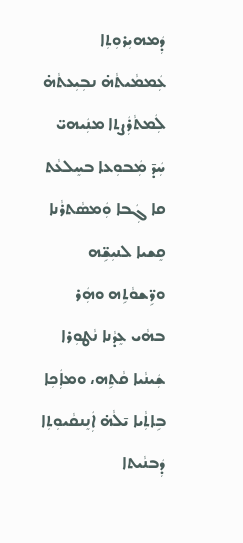ܕܲܡܗܝܼܪܘܼܬܼܐ ܥܲܡܡܵܝܬܵܗ̇ ܢܒܼܝܼܥܬܵܗ̇ ܠܲܡܬܵܪܲܨܬܐ ܡܢܲܝܗܝ̈ ܚܲܕ̄ ܡܲܒܘܼܥܐ ܒܚܸܠܥܵܬ ܩܐ ܓܲܒܐ ܘܲܡܣܵܬܪܵܢܐ ܩܸܫܝܐ ܠܢܝܼܫܹ̈ܗ ܘܪܹ̈ܫܘܵܬܹܗ ܘܗܲܪ ܒܗܵܝ ܥܸܕܵܢܐ ܢܵܛܘܼܪܐ ܫܲܝܢܵܝܐ ܩܵܬܹܗ، ܘܡܐܲܟܼܐ ܒܹܐܬܼܵܝܐ ܝ̄ܠܵܗ̇ ܐܲܢܸܢܩܵܝܘܼܬܼܐ ܕܲܒܢܵܝܬܐ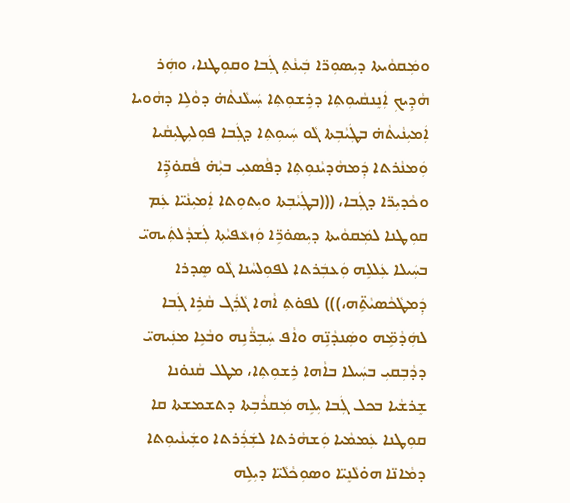ܘܡܲܩܘܵܝܬܐ ܕܝܼܣܘܼܪ̈ܐ ܒܲܝܢܵܬܼ ܓܲܒܐ ܘܩܘܼܛܢܐ، ܘܗܲܪ ܗܵܕܹܝܟܼ ܐܲܢܸܢܩܵܝܘܼܬܼܐ ܕܪܹܫܘܼܬܼܐ ܚܲܝܠܵܢܬܵܗ̇ ܕܘܵܠܹܐ ܕܗܵܘܝܐ ܐܲܡܝܼܢܵܝܬܵܗ̇ ܒܛܲܝܵܒܼܬܐ ܓܵܘ ܚܲܝܘܼܬܼܐ ܕܓܲܒܐ ܦܘܼܠܝܼܛܝܼܩܵܝܐ ܘܲܡܢܵܪܬܐ ܕܲܡܗܵܕܝܵܢܘܼܬܼܐ ܕܦܵܣܥܝܼ ܒܝܼܵܗ̇ ܦܵܩܘ̇ܕܹ̈ܐ ܘܟܵܕܝܼܪ̈ܐ ܕܓܲܒܐ، (((ܒܛܲܝܵܒܼܬܐ ܘܝܼܬܘܼܬܐ ܐܲܡܝܼܢܵܝ̈ܐ ܥܲܡ ܩܘܼܛܢܐ ܠܡܲܩܘܵܝܬܐ ܕܝܼܣܘ̇ܪܹ̈ܐ ܘܲܙܥܵܦܝܵܬܼܐ ܠܲܫܕܵܠܬܲܝܗܝ̈ ܒܚܲܝܠܐ ܥܲܠܠܹܗ ܘܲܥܒܲܪܬܐ ܠܦܘܼܠܚܵܢܐ ܓܵܘ ܣܸܕܪܐ ܕܲܡܛܵܟܵܣܝܵܬܹ̈ܗ،))) ܠܦܘ̇ܬܼ ܐܵܗܐ ܓܵܪܲܓ ܩܵܪܹܐ ܓܲܒܐ ܠܗܲܕܵܡܹ̈ܗ ܘܣܲܢܕܵܢܹ̈ܗ ܘܐܵܦ ܚܲܒܼܪ̈ܵܢܹܗ ܘܒܵܥܹܐ ܡܢܲܝܗܝ̈ ܕܕܵܒܼܩܝܼ ܒܚܲܝܠܐ ܒܐܵܗܐ ܪܹܫܘܼܬܼܐ، ܡܛܠ ܩܵܢܘ̇ܢܐ ܫܸܪܫܵܝܐ ܒܟܠ ܓܲܒܐ ܝܼܠܹܗ ܡܲܩܪܵܒܼܬܐ ܕܬܫܡܫܬܐ ܩܐ ܩܘܼܛܢܐ ܥܲܡܡܵܝܐ ܘܲܫܗܵܪܬܐ ܠܫܲܪܲܪܬܐ ܘܫܲܝܢܵܝܘܼܬܐ ܕܡܵܐܢ̈ܐ ܗܘ̇ܠܵܢܸܝ̈ܐ ܘܣܘܼܟܵܠܵܝ̈ܐ ܕܝܼܠܹܗ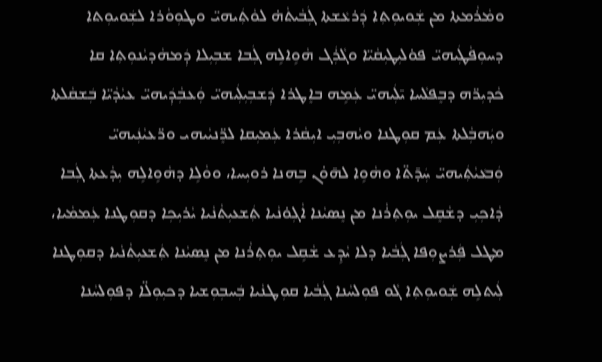ܘܡܵܪܵܡܬܐ ܡܢ ܫܲܘܝܘܼܬܼܐ ܕܲܪܥܵܫܬܐ ܓܲܒܵܝܬܵܗ̇ ܠܘܵܬܲܝܗܝ̈ ܘܛܘܼܘܵܪܐ ܠܫܲܘܝܘܼܬܐ ܕܚܘܼܦܵܛܲܝܗܝ̈ ܦܘ̇ܠܝܼܛܝܼܩܵܝ̈ܐ ܘܓܵܪܲܓ ܗܵܘܹܐܠܹܗ ܓܲܒܐ ܫܒܼܝܼܠܐ ܕܲܡܗܵܕܝܵܢܘܼܬܼܐ ܩܐ ܟܵܕܝܼܪ̈ܗ ܕܒܸܦܠܵܚܐ ܝ̄ܠܲܝܗܝ̈ ܥܲܡܹܗ ܒܐܸܛܪܐ ܕܲܫܒܼܝܼܠܲܝܗܝ̈ ܘܲܥܒܼܵܕܲܝܗܝ̈ ܥܝܵܕܵܝ̈ܐ ܒܲܫܩܵܠܬܐ ܘܝܲܗܒܼܵܠܬܐ ܥܲܡ ܩܘܼܛܢܐ ܘܝܵܗܒܼܝܼ ܐܝܼܩܵܪܐ ܥܲܡܝܼܩܐ ܠܪܸ̈ܢܝܵܝܗܝ ܘܪ̈ܥܝܵܢܲܝܗܝ̈ ܘܲܒܥܵܝܵܬܲܝܗܝ̈ ܚܲܕ̄ܬ̈ܐ ܘܗܵܘܹܐ ܠܗ̄ܘ̇ܢ ܒܹܗܢܐ ܪܘܝܼܚܐ، ܘܘܵܠܹܐ ܕܗܵܘܹܐܠܹܗ ܝܼܕܵܥܬܐ ܓܲܒܐ ܕܵܐܟܼܝܼ ܕܫܵܩܸܠ ܝܘܼܬܼܪܵܢܐ ܡܢ ܢܸܣܝܵܢܐ ܐܵܓܼܘ̇ܢܵܝܐ ܬܲܫܥܝܼܬܵܢܵܝܐ ܝܵܪܝܼܟܼܐ ܕܩܘܼܛܢܐ ܥܲܡܡܵܝܐ، ܡܛܠ ܦܲܪܨܘܼܦܐ ܓܲܒܵܝܐ ܕܠܐ ܝܵܕܹܥ ܫܵܩܹܠ ܝܘܼܬܼܪܵܢܐ ܡܢ ܢܸܣܝܵܢܐ ܬܲܫܥܝܼܬܵܢܵܝܐ ܕܩܘܼܛܢܐ ܠܲܝܬܠܹܗ ܫܲܘܝܘܼܬܼܐ ܓܵܘ ܦܘܼܠܚܵܢܐ ܓܲܒܵܝܐ ܩܘܼܛܢܵܝܐ ܒܲܚܒܼܘܼܫܝܐ ܕܟܝܼܘܼܠ̈ܐ ܕܦܘܼܠܚܵܢܐ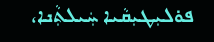ܦܘ̇ܠܝܼܛܝܼܩܵܝܐ ܚܲܝܠܬܼܵܢܐ،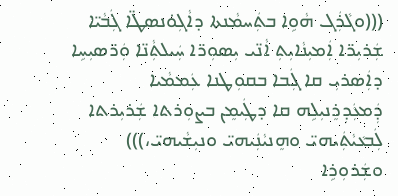(((ܘܓܵܪܲܓ ܗܵܘܹܐ ܒܬܲܚܡܵܢܬܐ ܕܐܵܓܼܘ̇ܢܣܛ̈ܐ ܓܲܒܵܝ̈ܐ ܫܲܪܝܼܪ̈ܐ ܐܲܡܝܼܢܵܐܝܼܬܼ ܐܵܢ̈ܝ ܝܼܣܘܼܪ̈ܐ ܚܲܝܠܬܼܵܢ̈ܐ ܘܲܪ̈ܣܝܼܚܹܐ ܕܐܲܣܪܝܼ ܩܐ ܓܲܒܐ ܒܩܘܼܛܢܐ ܥܲܡܡܵܝܐ ܕܲܡܥܲܕܼܪܸܢܝܼܠܹܗ ܩܐ ܕܛܲܝܡܸܢ ܒܨܘܼܪܬܐ ܫܲܪܝܼܪܬܐ ܠܲܒܥܵܝܵܬܲܝܗܝ̈ ܘܗܸܢܝܵܢܲܝܗܝ̈ ܘܢܝܼܫܵܝܗܝ̈،))) ܘܫܲܪܘܼܪܹܐ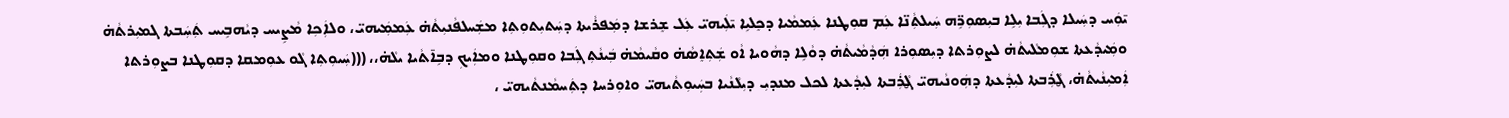ܝ̄ܘܲܚ ܕܚܲܝܠܐ ܕܓܲܒܐ ܝܼܠܹܐ ܒܝܼܣܘܼܪܹ̈ܗ ܚܲܝܠܬܼܵܢ̈ܐ ܥܲܡ ܩܘܼܛܢܐ ܥܲܡܡܵܝܐ ܕܟܸܠܝܹܐ ܝ̄ܠܲܝܗܝ̈ ܥܲܠ ܫܸܪܫܐ ܕܡܲܦܪܵܝܬܐ ܕܚܲܬܝܼܬܘܼܬܼܐ ܡܫܲܚܠܦܵܢܝܼܬܵܗ̇ ܥܲܡܡܲܝܗܝ̈، ܘܠܐܲܟܼܐ ܡܵܨܹܝܚ ܕܝܵܗܒܹܝܚ ܬܲܚܲܒܬܐ ܓܡܝܼܪܬܵܗ̇ ܘܡܲܝܕܵܥܬܐ ܫܘܼܡܠܵܝܬܵܗ̇ ܠܨܘܼܪܬܐ ܕܝܼܣܘܼܪܐ ܗܲܕܵܡܵܝܬܵܗ̇ ܕܘܵܠܹܐ ܕܗܵܘܝܐ ܐܵܘ ܫܲܬܼܐܸܣܵܗ̇ ܘܩܵܝܡܵܗ̇ ܒܲܝܢܵܬܼ ܓܲܒܐ ܘܩܘܼܛܢܐ ܘܡܐܲܝܟܼ ܕܒܹܐ̄ܬܵܝܐ ܝܠܵܗ̇،، (((ܚܲܝܘܼܬܼܐ ܓܵܘ ܥܘܼܡܩܐ ܕܩܘܼܛܢܐ ܒܨܘܼܪܬܐ ܐܲܡܝܼܢܵܝܬܵܗ̇، ܓ̮ܵܪܲܒܬܐ ܠܝܼܕܵܥܬܐ ܕܗܲܘܢܵܝܗܝ̈ ܓ̮ܵܪܲܒܬܐ ܠܝܼܕܵܥܬܐ ܠܟܠ ܡܢܕܝܼ ܕܝܼܠܵܢܵܝܐ ܒܚܲܝܘܼܬܵܝܗܝ̈ ܘܐܘܼܪܚܐ ܕܬܲܚܡܵܢܬܵܝܗܝ̈ ،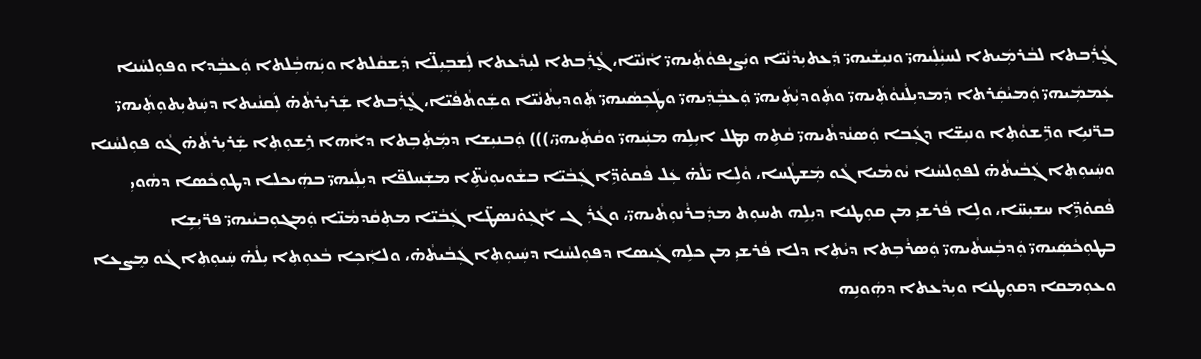ܓ̮ܵܪܲܒܬܐ ܠܒܵܪܡܲܝܬܐ ܠܚܝܼܵܠܲܝܗܝ̈ ܘܢܝܼܫܵܝܗܝ̈ ܕܲܥܬܝܼܕܵܢܵܝ̈ܐ ܘܝܲܨܝܼܦܘܵܬܲܝܗܝ̈ ܐܵܢܵܝ̈ܐ، ܓ̮ܵܪܲܒܬܐ ܠܝܼܕܵܥܬܐ ܠܲܫܒܼܝܼܠ̈ܐ ܕܲܫܩܵܠܬܐ ܘܝܲܗܒܼܵܠܬܐ ܘܲܥܒܼܵܕܐ ܘܦܘܼܠܚܵܢܐ ܥܲܡܡܲܝܗܝ̈ ܘܲܡܝܵܩܲܪܬܐ ܕܲܡܕܝܼܠܵܢܘܵܬܲܝܗܝ̈ ܘܬܲܘܕܝܼܵܬܲܝܗܝ̈ ܘܲܥܒܼܵܕܲܝܗܝ̈ ܘܛܲܟܼܣܵܝܗܝ̈ ܬܲܘܕܝܼܬܵܢܵܝ̈ܐ ܘܫܲܘܬܵܦܵܝ̈ܐ، ܓ̮ܵܪܲܒܬܐ ܫܲܪܝܼܪܬܵܗ̇ ܠܲܩܢܵܝܬܐ ܕܚܲܬܝܼܬܘܼܬܲܝܗܝ̈ ܒܪ̈ܢܝܹܐ ܘܪܹ̈ܫܘܵܬܼܐ ܘܢܝܼܫ̈ܐ ܕܓܲܒܐ ܘܲܣܢܵܕܬܵܝܗܝ̈ ܩܵܬܹܗ ܡܛܠ ܐܝܼܠܹܗ ܡܢܲܝܗܝ̈ ܘܩܵܬܲܝܗܝ̈،))) ܘܲܒܢܝܼܫܐ ܕܡܲܬܲܒܼܬܐ ܕܐܵܗܐ ܪܹܫܘܼܬܼܐ ܫܲܪܝܼܪܬܵܗ̇ ܓܵܘ ܦܘܼܠܚܵܢܐ ܘܚܲܝܘܼܬܼܐ ܓܲܒܵܝܬܵܗ̇ ܠܦܘܼܠܚܵܢܐ ܝܵܘܡܵܝܐ ܓܵܘ ܡܲܫܛܵܚܐ، ܘܵܠܹܐ ܝ̄ܠܵܗ̇ ܥܲܠ ܦܵܩܘ̇ܕܹ̈ܐ ܓܲܒܵܝ̈ܐ ܒܫܵܘܝܘܼܝܵܬܹ̈ܐ ܡܫܲܚܠܦ̈ܐ ܕܝܼܠܲܝܗܝ̈ ܒܗܲܝܟܠܐ ܕܛܘܼܟܵܣܐ ܕܗܵܘܝܼ ܦܵܩܘ̇ܕܹ̈ܐ ܚܫܝܼܚ̈ܐ، ܘܠܹܐ ܦܵܪܫܝܼ ܡܢ ܩܘܼܛܢܐ ܕܝܼܠܹܗ ܬܚܘܼܬ ܡܕܲܒܪܵܢܘܼܬܵܝܗܝ̈، ܘܓܵܪܲܓ ܐܵܓܼܘ̇ܢܣܛ̈ܐ ܓܲܒܵܝ̈ܐ ܡܬܼܩܵܕܡܵܢ̈ܐ ܘܲܡܓܘܼܒܝܵܝܗܝ̈ ܦܪ̈ܝܼܫܹܐ ܒܛܘܼܟܵܣܲܝܗܝ̈ ܘܲܕܒܼܵܚܬܵܝܗܝ̈ ܘܲܣܪܵܒܼܬܐ ܕܝܵܬܼܐ ܕܠܐ ܦܵܪܫܝܼ ܡܢ ܟܠܹܗ ܓܲܝܣܐ ܕܦܘܼܠܚܵܢܐ ܕܚܲܝܘܼܬܼܐ ܓܲܒܵܝܬܵܗ̇، ܘܠܐܲܟܼܐ ܒܵܥܘܼܬܼܐ ܝܼܠܵܗ̇ ܚܲܝܘܼܬܼܐ ܓܵܘ ܡܸܨܥܐ ܘܥܘܼܡܩܐ ܕܩܘܼܛܢܐ ܘܝܼܕܵܥܬܐ ܕܗܲܘܢܹܗ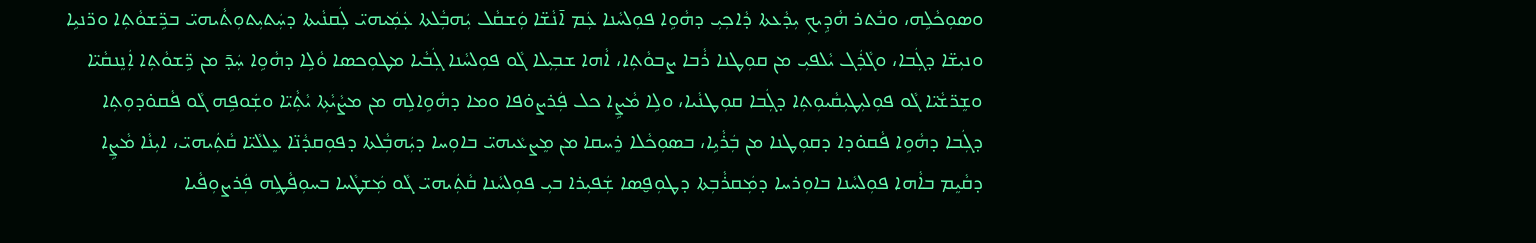ܘܣܘܼܟܵܠܹܗ، ܘܒܵܬܪ ܗܵܕܹܝܟܼ ܝܼܕܵܥܬܐ ܕܵܐܟܼܝܼ ܕܗܵܘܹܐ ܦܘܼܠܚܵܢܐ ܥܲܡ ܐ̄ܢܵܫ̈ܐ ܘܲܫܩܵܠ ܝܲܗܒܼܵܠܬܐ ܥܲܡܲܝܗܝ̈ ܠܲܩܢܵܝܬܐ ܕܚܲܬܝܼܬܘܼܬܵܝܗܝ̈ ܒܪܹ̈ܫܘܵܬܼܐ ܘܪ̈ܢܝܹܐ ܘܢܝܼܫ̈ܐ ܕܓܲܒܐ، ܘܓܵܪܲܓ ܝܵܠܦܝܼ ܡܢ ܩܘܼܛܢܐ ܪܵܒܐ ܨܒܘܵܬܼܐ، ܐܵܗܐ ܫܒܼܝܼܠܐ ܓܵܘ ܦܘܼܠܚܵܢܐ ܓܲܒܵܝܐ ܡܛܘܼܟܣܐ ܘܵܠܹܐ ܕܗܵܘܹܐ ܚܲܕ̄ ܡܢ ܪܹ̈ܫܘܵܬܼܐ ܐܲܢܸܢܩܵܝ̈ܐ ܘܫܸܪ̈ܫܵܝ̈ܐ ܓܵܘ ܦܘܼܠܝܼܛܝܼܩܵܝܘܼܬܼܐ ܕܓܲܒܐ ܩܘܼܛܢܵܝܐ، ܘܠܹܐ ܡܵܨܹܐ ܟܠ ܦܲܪܨܘ̇ܦܐ ܘܡܐ ܕܗܵܘܹܐܠܹܗ ܡܢ ܡܨܵܝܵܬܼܐ ܝܵܬܼܵܝ̈ܐ ܘܫܲܘܦܹܗ ܓܵܘ ܦܵܩܘ̇ܕܘܼܬܼܐ ܕܓܲܒܐ ܕܗܵܘܹܐ ܦܵܩܘ̇ܕܐ ܕܩܘܼܛܢܐ ܡܢ ܒܲܪܵܝܹܐ، ܒܣܘܼܟܵܠܐ ܪܸܚܩܐ ܡܢ ܡܸܨܥܵܝܗܝ̈ ܒܐܘܼܚܐ ܕܝܲܗܒܼܵܠܬܐ ܕܦܘܼܩܕܵܢ̈ܐ ܥܸܠܠܵܝ̈ܐ ܩܵܬܲܝܗܝ̈، ܐܝܼܢܵܐ ܡܵܨܹܐ ܕܩܵܝܸܡ ܒܐܵܗܐ ܦܘܼܠܚܵܢܐ ܒܐܘܼܪܚܐ ܕܡܲܩܪܵܒܼܬܐ ܕܛܘܼܦ̮ܣܐ ܫܲܦܝܼܪܐ ܒܝܼ ܦܘܼܠܚܵܢܐ ܩܵܬܲܝܗܝ̈ ܓܵܘ ܡܲܫܛܵܚܐ ܒܚܘܼܦܵܛܹܗ ܦܲܪܨܘܼܦܵܝܐ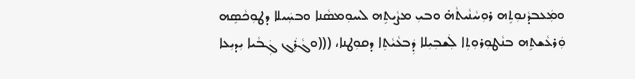ܘܡܲܥܒܕܵܢܘܼܬܹܗ ܪܘܼܚܵܢܵܝܬܵܗ̇ ܘܒܝܼ ܡܨܵܝܬܹܗ ܠܚܘܼܡܣܵܢܐ ܘܒܚܲܝܠܐ ܕܛܘܼܟܵܣܹܗ ܘܲܪܥܵܫܬܹܗ ܒܢܵܛܘܼܪܘܼܬܼܐ ܠܲܫܒܼܝܼܠܐ ܕܲܒܥܵܝܵܬܼܐ ܕܩܘܼܛܢܐ، (((ܘܓܵܪܲܓ ܓܲܒܵܝܐ ܝܼܕܝܼܥܐ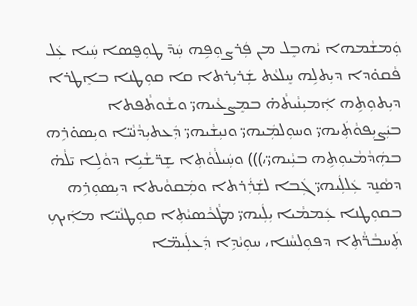ܘܲܡܫܵܡܗܐ ܝܵܗܒܸܠ ܡܢ ܦܲܪܨܘܼܦܹܗ ܚܲܕ̄ ܛܘܼܦ̮ܣܐ ܚܲܝܐ ܥܲܠ ܦܵܩܘ̇ܕܐ ܕܝܼܬܠܹܗ ܚܸܠܥܵܬ ܫܲܪܝܼܪܬܐ ܩܐ ܩܘܼܛܢܐ ܒܐܸܛܪܐ ܕܝܼܬܘܼܬܹܗ ܐܲܡܝܼܢܵܝܬܵܗ̇ ܒܡܸܨܥܵܝܗܝ̈ ܘܫܵܘܬܵܦܬܐ ܒܝܲܨܝܼܦܘܵܬܲܝܗܝ̈ ܘܚܘܼܠܡܲܝܗܝ̈ ܘܢܝܼܫܵܝܗܝ̈ ܕܲܥܬܝܼܕܵܢܵܝ̈ܐ ܘܝܼܣܘ̇ܪܹܗ ܒܗܲܕܵܡܵܝܘܼܬܹܗ ܒܝܼܵܝܗܝ̈،))) ܘܚܲܝܠܵܘܵܬܼܐ ܫܸܪ̈ܫܵܝܹܐ ܕܘܵܠܹܐ ܝ̄ܠܵܗ̇ ܕܣܵܢܸܕ ܥܲܠܠܲܝܗܝ̈ ܓܲܒܐ ܠܫܲܪܲܪܬܐ ܘܡܲܩܘܵܝܬܐ ܕܝܼܣܘܼܪܹܗ ܒܩܘܼܛܢܐ ܥܲܡܡܵܝܐ ܝܼܠܲܝܗܝ̈ ܡܛܵܟܵܣܝܵܬܼܐ ܩܘܼܛܢܵܝ̈ܐ ܡܐܲܝܟܼ ܬܲܚܒܵܪ̈ܵܬܼܐ ܕܦܘܼܠܚܵܢܐ، ܚܘܼܝܵܕܹܐ ܕܲܥܠܲܝܡ̈ܐ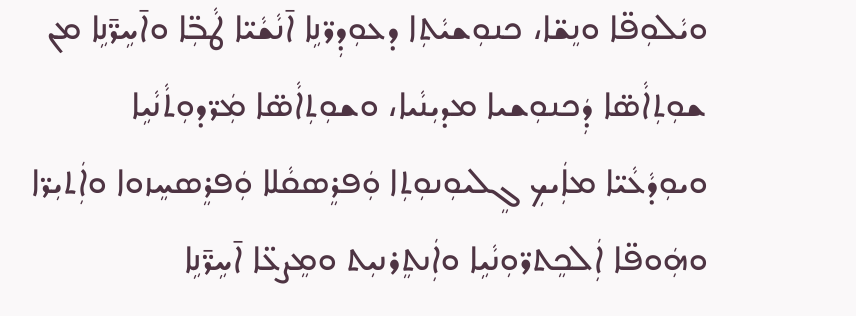ܘܝܵܠܘܼܦ̈ܐ ܘܢܸܫ̈ܐ، ܟܢܘܼܫܝܵܬܼܐ ܕܥܘܼܕܼܪ̈ܢܹܐ ܐ̄ܢܵܫܵܝ̈ܐ ܛܵܒܼ̈ܐ ܘܐ̄ܚܹܪ̈̄ܢܹܐ ܡܢ ܫܘܼܬܼܐܵܣ̈ܐ ܕܲܟܢܘܼܫܝܐ ܡܕܝܼܢܵܝܐ، ܘܫܘܼܬܼܐܵܣ̈ܐ ܡܲܪ̈ܕܘܼܬܵܢܵܝܹܐ ܘܝܘܼܕܵܥܵܝ̈ܐ ܡܐܲܝܟܼ ܓܸܠܝܘܼܢܘܼܬܼܐ ܘܲܦܪܸܣܩܵܠܐ ܘܲܦܪܸܣܚܸܙܘܐ ܘܐܲܬܝܼܪ̈ܐ ܘܗܲܘܦ̈ܐ ܐܲܠܟܸܬܪ̈ܘܼܢܵܝܹܐ ܘܐܲܢܬܸܪܢܝܼܬ ܘܡܸܨܥ̈ܐ ܐ̄ܚܹܪ̈̄ܢܹܐ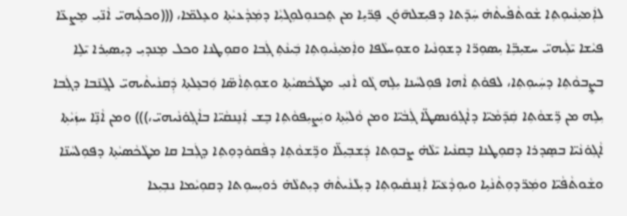ܠܐܲܡܝܼܢܵܝܘܼܬܼܐ ܫܵܘܬܵܦܵܝܬܵܗ̇ ܚܲܕ̄ܬܐ ܕܦܝܼܫܠܗ̄ܘ̇ܢ ܦܸܪ̈ܝܹܐ ܡܢ ܬܸܟܢܘܼܠܘܼܓܝܼܵܐ ܕܡܲܕܵܥܝܵܬܼܐ ܘܥܸܠܡ̈ܐ، (((ܘܟܠܲܝܗܝ̈ ܐܵܢ̈ܝܼ ܡܸܨܥ̈ܐ ܦܝܵܫܐ ܝ̄ܠܲܝܗܝ̈ ܚܫܝܼܒܼ̈ܐ ܝܼܣܘܼܪ̈ܐ ܕܫܘܼܢܵܝܐ ܘܫܘܼܚܠܵܦܐ ܘܐܲܡܝܼܢܵܝܘܼܬܼܐ ܒܲܝܢܵܬܼ ܓܲܒܐ ܘܩܘܼܛܢܐ ܘܟܠ ܡܸܢܕܝܼ ܕܝܼܣܝܼܪܐ ܝ̄ܠܹܐ ܒܨܸܒܘܵܬܼܐ ܕܚܲܝܘܼܬܼܐ، ܠܦܘ̇ܬܼ ܐܵܗܐ ܦܘܼܠܚܵܢܐ ܝܼܠܹܗ ܓܵܘ ܐܵܢܝܼ ܡܛܵܟܵܣܝܵܬܼܐ ܘܫܘܼܬܼܐܵܣ̈ܐ ܘܲܒܥܸܠܬܼܐ ܕܲܩܢܵܝܬܵܝܗܝ̈ ܠܓܹܢ̄ܒܐ ܕܓܲܒܐ ܝܼܠܹܗ ܡܢ ܪܹ̈ܫܘܵܬܼܐ ܩܲܕ̄ܡܵܝ̈ܐ ܕܐܵܓܼܘ̇ܢܣܛ̈ܐ ܓܲܒܵܝ̈ܐ ܘܡܢ ܘܵܠܝܼܵܬܼܐ ܘܝܲܨܝܼܦܘܵܬܼܐ ܒܸܫ ܐܲܢܸܢܩܵܝ̈ܐ ܒܐܵܓܼܘ̇ܢܵܝܗܝ̈،))) ܘܡܢ ܐܵܢܹ̈ܐ ܚܙܲܝܵܬܼܐ ܐܵܓܼܘ̇ܢܵܝ̈ܐ ܒܣܸܕܪܐ ܕܩܘܼܛܢܐ ܒܸܩܢܵܝܐ ܝ̄ܠܵܗ̇ ܨܒܘܼܬܐ ܕܲܫܒܼܝܼܠ̈ܐ ܘܪܹ̈ܫܘܵܬܼܐ ܕܦܵܩܘ̇ܕܘܼܬܼܐ ܕܓܲܒܐ ܩܐ ܡܛܵܟܵܣܝܵܬܼܐ ܕܦܘܼܠܚܵܢ̈ܐ ܘܫܵܘܬܵܦܵܝ̈ܐ ܘܡܲܪ̈ܕܘܼܬܵܢܵܝܹܐ ܘܝܘܼܕܵܥܵܝ̈ܐ ܐܲܢܸܢܩܵܝܘܼܬܼܐ ܕܝܼܠܵܢܵܝܬܵܗ̇ ܕܝܼܬܠܵܗ̇ ܪܘܝܼܚܘܼܬܐ ܕܩܘܼܝܵܡܐ ܢܒܼܝܼܥܐ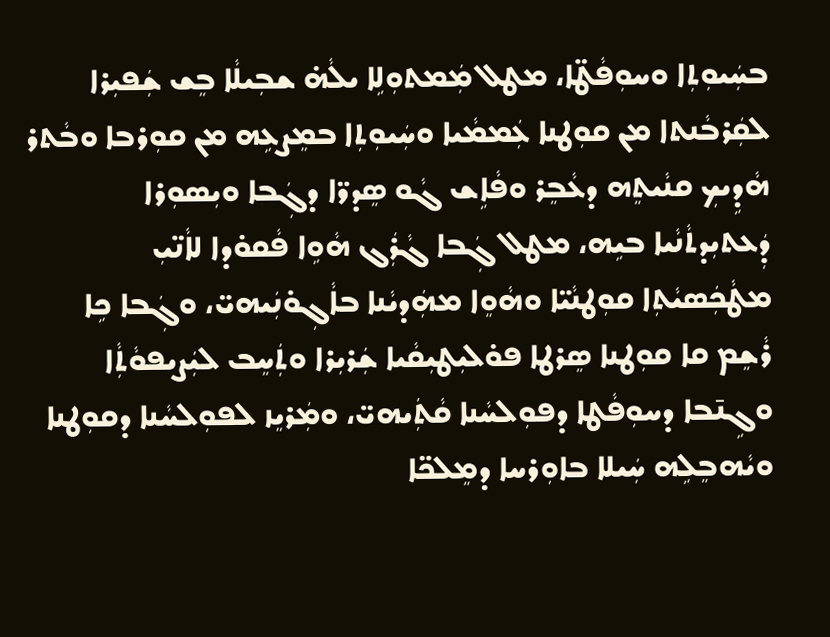ܒܚܲܝܘܼܬܼܐ ܘܚܘܼܦܵܛ̈ܐ، ܡܛܠ ܡܲܡܬܘܼܠܹܐ ܝܠܵܗ̇ ܫܒܼܝܠܵܐ ܒܸܫ ܫܲܦܝܼܪܐ ܠܩܲܪܒܵܢܬܐ ܡܢ ܩܘܼܛܢܐ ܥܲܡܡܵܝܐ ܘܚܲܝܘܼܬܼܐ ܒܡܸܨܥܹܗ ܡܢ ܩܘܼܪܒܐ ܘܒܵܬܪ ܗܵܕܹܝܟܼ ܩܢܵܝܬܸܗ ܕܥܵܒܸܪ ܘܦܵܐܹܫ ܓܵܘ ܣܸܕܪ̈ܐ ܕܓܲܒܐ ܘܝܼܣܘܼܪܐ ܕܲܥܬܝܼܕܬܵܢܵܝܐ ܒܝܹܗ، ܡܛܠ ܓܲܒܐ ܓܵܪܲܓ ܗܵܘܹܐ ܦܵܩܘ̇ܕܐ ܠܐܵܢ̈ܝܼ ܡܛܵܟܲܣܝܵܬܼܐ ܩܘܼܛܢܵܝ̈ܐ ܘܗܵܘܸܐ ܡܗܲܕܝܵܢܐ ܒܐܵܓܼܘ̇ܢܲܝܗܝ̈، ܘܓܲܒܐ ܟܹܐ ܪܵܫܸܡ ܩܐ ܩܘܼܛܢܐ ܣܸܪܛܐ ܦܘ̇ܠܝܼܛܝܼܩܵܝܐ ܫܲܪܝܼܪܐ ܘܬܲܚܸܒ ܠܝܲܨܝܦܘܵܬܼܵܐ ܘܓܹܢ̄ܒܐ ܕܚܘܼܦܵܛܐ ܕܦܘܼܠܚܵܢܐ ܩܵܬܲܝܗܝ̈، ܘܡܲܪܝܸܙ ܠܦܘܼܠܚܵܢܐ ܕܩܘܼܛܢܐ ܘܝܵܗܒܸܠܹܗ ܚܲܝܠܐ ܒܐܘܼܪܚܐ ܕܡܸܠܟ̈ܐ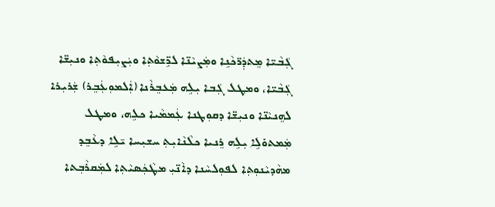ܓܲܒܵܝ̈ܐ ܡܸܬܕܲܪ̈ܟܵܢܹܐ ܘܡܲܨܝܵܢ̈ܐ ܠܪܹ̈ܫܘܵܬܼܐ ܘܝܲܨܝܼܦܘܵܬܼܐ ܘܢܝܼܫ̈ܐ ܓܲܒܵܝ̈ܐ، ܘܡܛܠ ܓܲܒܐ ܝܼܠܹܗ ܡܲܥܒܸܪܵܢܐ(ܐܲܠܡܘܼܥܲܒܸܪ) ܫܲܪܝܼܪܐ ܠܗܸܢܝܵܢ̈ܐ ܘܢܝܼܫ̈ܐ ܕܩܘܼܛܢܐ ܥܲܡܡܵܝܐ ܟܠܹܗ، ܘܡܛܠ ܡܲܡܬܘ̇ܠܹܐ ܝܼܠܹܗ ܪܸܢܝܐ ܟܠܵܢܵܐܝܼܬܼ ܚܫܝܼܚܐ ܝ̄ܠܹܐ ܕܥܵܒܸܕ ܡܗܵܕܝܵܢܘܼܬܼܐ ܠܦܘܼܠܚܵܢܐ ܕܐܵܢ̈ܝܼ ܡܛܵܟܲܣܝܵܬܼܐ ܠܡܲܩܪܵܒܼܬܐ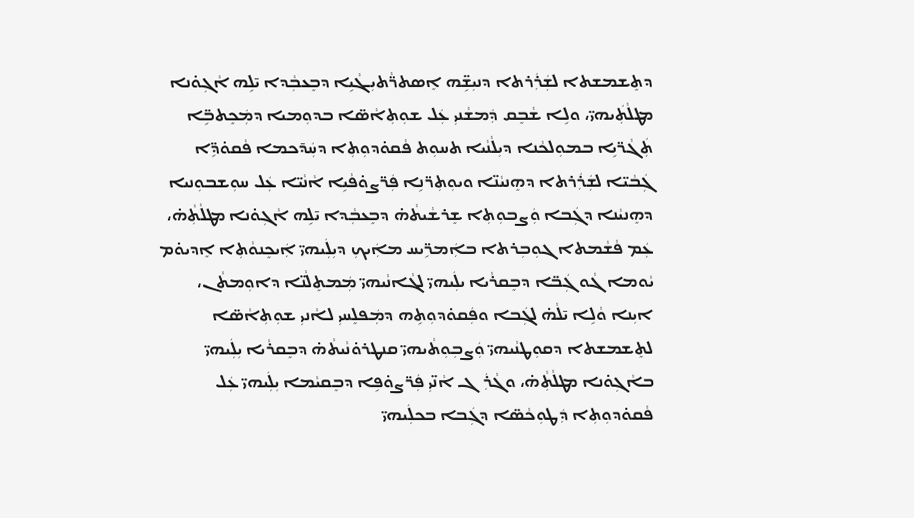ܕܬܸܫܡܫܬܐ ܠܫܲܪܲܪܬܐ ܕܢܝܼܫܹ̈ܗ ܐܸܣܬܪ̈ܵܬܝܼܓܵܝܹܐ ܕܒܸܥܒܼܵܕܐ ܝ̄ܠܹܗ ܐܵܓܼܘ̇ܢܐ ܡܛܠܵܬܲܝܗܝ̈، ܘܠܹܐ ܫܵܒܸܩ ܕܲܡܫܵܢܝܼ ܥܲܠ ܫܘܼܬܼܐܵܣ̈ܐ ܒܕܘܼܡܝܐ ܕܡܲܟܸܬܒܹ̈ܐ ܬܲܓܵܪ̈ܝܹܐ ܒܡܘܼܠܟܵܢܐ ܕܝܼܠܵܢܵܝܐ ܬܚܘܼܬ ܦܵܩܘ̇ܕܘܼܬܼܐ ܕܚܲܕ̄ܟܡܐ ܦܵܩܘ̇ܕܹ̈ܐ ܓܲܒܵܝ̈ܐ ܠܫܲܪܲܪܬܐ ܕܗܸܢܝܵܢ̈ܐ ܘܝܘܼܬܼܪ̈ܢܹܐ ܦܲܪ̈ܨܘ̇ܦܵܝܹܐ ܐܵܢܵܝ̈ܐ ܥܲܠ ܚܘܼܫܒܘܼܢܝܐ ܕܗܸܢܝܵܢܐ ܕܓܲܒܐ ܘܲܨܒܘܼܬܼܐ ܫܸܪܫܵܝܬܵܗ̇ ܕܒܸܥܒܼܵܕܐ ܝ̄ܠܹܗ ܐܵܓܼܘ̇ܢܐ ܡܛܠܵܬܼܵܗ̇، ܥܲܡ ܦܵܫܵܡܬܐ ܓܘܼܒܼܪܬܐ ܒܐܲܡܪܹ̈ܝܚ ܡܐܲܝܟܼ ܕܝܼܠܲܝܗܝ̈ ܐܲܝܟܸܢܘܵܬܼܐ ܐܸܕܝܘ̇ܡ ܝܵܘܡܐ ܓܵܘ ܓܲܒ̈ܐ ܕܒܸܩܪܵܝܐ ܝܠܲܝܗܝ̈ ܠܓܵܐܢܵܝܗܝ̈ ܡܲܡܬܸܠܵܢ̈ܐ ܕܐܘܼܡܬܵܢ، ܐܝܼܢܐ ܘܵܠܹܐ ܝ̄ܠܵܗ̇ ܠܓܲܒܐ ܘܦܲܩܘ̇ܕܘܼܬܹܗ ܕܡܲܦܠܸܚܝܼ ܠܐܵܢܝܼ ܫܘܼܬܼܐܵܣ̈ܐ ܠܬܸܫܡܫܬܐ ܕܩܘܼܛܢܵܝܗܝ̈ ܘܲܨܒܼܘܼܬܵܝܗܝ̈ ܩܢܛܪܘ̇ܢܵܝܬܵܗ̇ ܕܒܸܩܪܵܝܐ ܝܼܠܲܝܗܝ̈ ܒܐܵܓܼܘ̇ܢܐ ܡܛܠܵܬܼܵܗ̇، ܘܓܵܪܲܓ ܐܵܢ̈ܝܼ ܦܲܪ̈ܨܘ̇ܦܹܐ ܕܒܸܩܝܵܡܐ ܝܼܠܲܝܗܝ̈ ܥܲܠ ܦܵܩܘ̇ܕܘܼܬܼܐ ܕܲܛܘܼܟܵܣ̈ܐ ܕܓܲܒܐ ܒܟܠܲܝܗܝ̈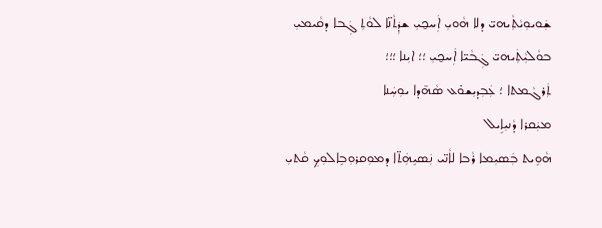ܫܲܘܝܘܼܝܵܬܼܵܝܗܝ̈ ܕܠܐ ܗܵܘܝܼ ܐܲܚܟ̮ܝܼ ܫܕܲܬܵܢ̈ܐ ܠܘܵܬܼ ܓܲܒܐ ܕܩܵܝܡܝܼ ܒܘܵܠܝܼܵܬܲܝܗܝ̈ ܓܲܒܵܝ̈ܐ ܐܲܚܟ̮ܝܼ ؛؛ ܐܝܼܢܐ ؛؛؛
ܬܲܪܓܵܡܬܐ ؛ ܥܲܒܼܕܝܼܫܘ̇ܥ ܣܵܗ̄ܕܐ ܝܘܼܚܲܢܐ
ܡܝܲܩܪܐ ܕܵܢܝܼܐܹܝܠ
ܗܵܘܹܝܬ ܒܲܣܝܼܡܐ ܪܵܒܐ ܠܐܵܢ̈ܝ ܢܲܣܝܹܗܲܬ̈ܐ ܕܡܘܼܩܪܘܼܒܹܐܠܘܼܟܼ ܩܵܬܝܼ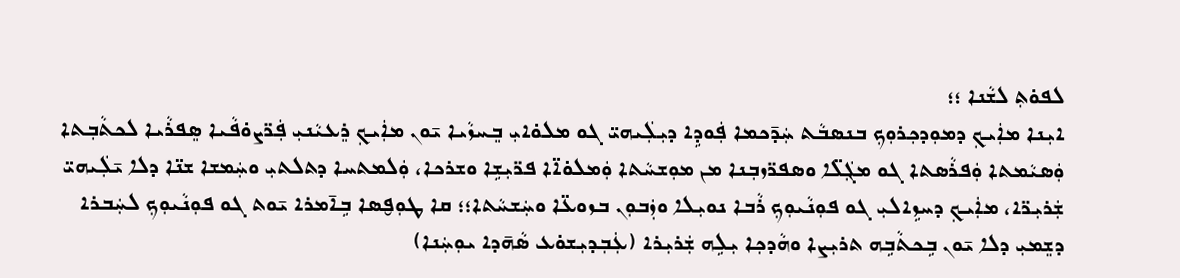ܠܦܘ̇ܬܼ ܠܫܵܢܐ ؛؛
ܐܝܼܢܐ ܡܐܲܝܟܼ ܕܡܘܼܕܟܼܪܘܼܟܼ ܒܢܣܒܵܬ ܚܲܕ̄ܟܡܐ ܦܲܘܕܹܐ ܕܝܼܠܲܝܗܝ̈ ܓܘ ܡܠܘ̇ܐܝܼ ܒܸܚܙܵܝܐ ܝ̄ܘܢ ܡܐܲܝܟܼ ܪܸܥܝܵܢܝܼ ܦܲܪ̈ܨܘ̇ܦܵܝܐ ܣܸܦܪܵܝܐ ܠܟܬܵܒܼܬܐ ܘܲܣܝܵܡܬܐ ܘܲܦܪܵܣܬܐ ܓܘ ܡܓܲܠ̈ܐ ܘܣܦܪ̈ܙܒܼܢܐ ܡܢ ܡܘܼܫܚܵܬܐ ܘܲܡܠܘ̇ܐ̈ܐ ܦܪ̈ܝܼܫܹܐ ܘܫܪܟܐ، ܘܲܠܡܬܚܐ ܕܬܠܬܝܼ ܘܚܲܡܫܐ ܫܢ̈ܐ ܕܠܐ ܝ̄ܠܲܝܗܝ̈ ܫܲܪܝܼܪ̈ܐ، ܡܐܲܝܟܼ ܕܚܙܹܐܠܝܼ ܓܘ ܦܘܼܢܵܝܘܼܟܼ ܪܵܒܐ ܢܘܝܼܠܐ ܘܙܲܒܘܼܢ ܒܙܘܥ̈ܐ ܘܚܲܫܚܵܬܐ؛؛ ܩܐ ܛܘܼܦ̮ܣܐ ܒܹܐ̄ܡܪܐ ܝ̄ܘܬ ܓܘ ܦܘܼܢܵܝܘܼܟܼ ܠܚܲܒܪܐ ܕܫܸܡܝܼ ܕܠܐ ܝ̄ܘܢ ܒܹܟܬܵܒܹܗ ܬܪܝܼܨܐ ܘܗܵܕܟܼܐ ܝܼܠܹܗ ܫܲܪܝܼܪܐ (ܥܲܒܼܕܝܼܫܘ̇ܥ ܣܵܗ̄ܕܐ ܝܘܼܚܲܢܐ)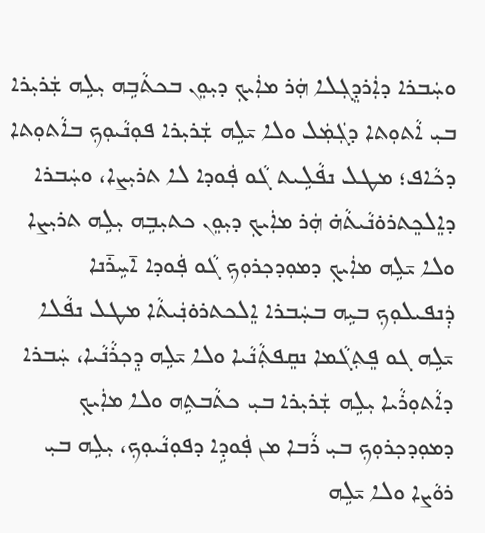ܘܚܲܒܪܐ ܕܐܲܪܕܸܓܼܠܐ ܗܲܪ ܡܐܲܝܟܼ ܕܝܼܘܸܢ ܒܟܬܵܒܹܗ ܝܼܠܹܗ ܫܲܪܝܼܪܐ ܒܝܼ ܐܵܬܘܼܬܐ ܕܓܲܡܲܠ ܘܠܐ ܝ̄ܠܹܗ ܫܲܪܝܼܪܐ ܦܘܼܢܵܝܘܼܟܼ ܒܐܵܬܘܼܬܐ ܕܟܵܐܦ؛ ܡܛܠ ܢܦܵܠܹܝܬ ܓܵܘ ܦܲܘܕܐ ܠܐ ܬܪܝܼܨܐ، ܘܚܲܒܪܐ ܕܐܸܠܟܸܬܪܘ̇ܢܵܝܬܵܗ̇ ܗܲܪ ܡܐܲܝܟܼ ܕܝܼܘܸܢ ܟܬܝܼܒܹܗ ܝܼܠܹܗ ܬܪܝܼܨܐ ܘܠܐ ܝ̄ܠܹܗ ܡܐܲܝܟܼ ܕܡܘܼܕܟܼܪܘܼܟܼ ܓܵܘ ܦܲܘܕܐ ܐ̄ܚܹܪ̄ܢܐ ܕܲܢܦܝܠܘܼܟܼ ܒܝܹܗ ܒܚܲܒܪܐ ܐܸܠܟܬܪܘ̇ܢܲܝܬܵܐ ܡܛܠ ܢܦܵܠܐ ܝ̄ܠܹܗ ܓܘ ܦܸܬܼܓܵܡܐ ܢܩܸܦܬܼܵܢܵܝܐ ܘܠܐ ܝ̄ܠܹܗ ܕܸܟܼܪܵܢܵܝܐ، ܚܲܒܪܐ ܕܐܵܬܘܼܪܵܝܐ ܝܼܠܹܗ ܫܲܪܝܼܪܐ ܒܝܼ ܟܬܵܒܬܹܗ ܘܠܐ ܡܐܲܝܟܼ ܕܡܘܼܕܟܼܪܘܼܟܼ ܒܝܼ ܪܵܒܐ ܡܢ ܦܲܘܕܹܐ ܕܦܘܼܢܵܝܘܼܟܼ، ܝܼܠܹܗ ܒܝܼ ܪܘܵܨܐ ܘܠܐ ܝ̄ܠܹܗ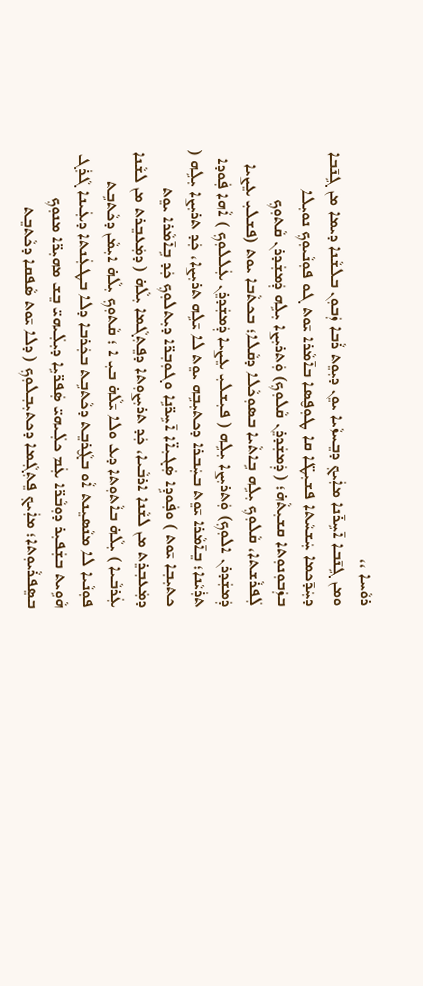ܪܘܵܚܐ ،،
ܘܡܢ ܓܹܢ̄ܒܐ ܐ̄ܚܹܪ̄ܢܐ ܡܐܲܝܟܼ ܕܒܸܚܙܵܝܐ ܝܘܸܢ ܕܝܼܘܸܬ ܪܵܒܐ ܙܲܒܘܼܢ ܒܠܫܵܢܐ ܕܝܡܐ ܡܢ ܓܹܢ̄ܒܐ ܕܚܲܕ̄ܟܡܐ ܚܲܫܚܵܬܐ ܦܫܝܼܛ̈ܐ ܩܐ ܛܘܼܦ̮ܣܐ ܒܐ̄ܡܵܪܐ ܝ̄ܘܬ ܓܘ ܦܘܼܢܵܝܘܼܟܼ ܢܘܝܼܠܐ ܒܙܲܒܘܼܢܘܼܬܐ ܩܫܝܼܬܵܗ̇؛ ( ܕܲܡܫܲܕܪܸܢ ܩܵܠܘܼܟܼ) ܘܲܬܪܝܼܨܐ ܝܼܠܹܗ ܕܲܡܫܲܕܪܢ ܩܵܬܘܼܟܼ ܠܲܦܪܵܫܬܐ، ܩܵܠܘܼܟܼ ܝܼܠܹܗ ܒܹܐܬܵܝܐ ܒܣܘܼܟܵܠܐ ܕܩܵܠܐ؛ ܒܟܬܵܒܐ ܝܘܬ (ܦܫܠܝܼ ܥܸܨܝܐ ܕܲܡܫܲܕܪܢ ܐܠܘܼܟܼ) ܘܲܬܪܝܼܨܐ ܝܼܠܹܗ ( ܦܝܼܫܠܝܼ ܥܸܨܝܐ ܕܲܡܫܲܕܪܸܢ ܥܲܠܠܘܼܟܼ ) ܐܵܗܐ ܦܲܘܕܐ ܬܪܲܝܵܢܐ؛ ܒܸܐ̄ܡܵܪܐ ܝ̄ܘܸܬ ܒܚܲܒܪܐ ܕܟܬܝܼܒܹܗ ܝܘܸܬ ܠܐ ܝ̄ܠܹܗ ܬܪܝܼܨܐ، ܟܲܕ ܬܪܝܼܨܐ ܝܼܠܹܗ ( ܟܬܝܼܒܼܐ ܝ̄ܘܬ ) ܘܦܲܘܕܹܐ ܣܲܓܝܼܐ̈ܐ ܐ̄ܚܹܪ̈ܢܹܐ ܘܓܘܼܒܼܪ̈ܐ ܕܝܼܬܠܘܼܟܼ ܟܲܕ ܒܹܐ̄ܡܵܪܐ ܝܘܸܬ ܕܡܲܥܒܼܪܸܬ ܡܢ ܠܫܵܢܐ ܐܪܒܵܝܐ، ܟܲܕ ܬܪܝܼܨܘܼܬܐ ܕܦܸܬܼܓܵܡܐ ܝܼܠܵܗ̇ ( ܕܡܲܥܒܸܪܬ ܡܢ ܠܫܵܢܐ ܥܲܪܒܵܝܐ ) ܝܼܠܵܗ̇ ܒܐܵܬܘܼܬܐ ܕܥ ܘܠܐ ܝ̄ܠܵܗ̇ ܒܝܼ ܐ ؛ ܩܵܬܘܼܟܼ ܝܼܠܵܗ̇ ܐܝܼܡܵܢ ܕܟܵܬܒܹܬ ܦܘܼܢܵܝܐ ܠܐ ܡܢܵܣܝܸܢܬ ܐܵܘ ܒܓ̮ܵܪܒܸܬ ܕܟܵܬܒܹܬ ܒܟܲܪܒܐ ܕܠܐ ܒܛܥܲܢܬܐ ܕܥܲܝܢܐ ܓܵܪܲܓ ܗܵܘܹܝܬ ܒܫܲܦܝܼܪ ܕܘܼܒܵܪ̈ܐ ܥܲܡ ܟܠܲܝܗܝ̈ ܣܲܦܪ̈ܝܹܐ ܕܝܼܠܲܝܗܝ̈ ܒܸܫ ܡܗܝܼܪ̈ܐ ܡܢܘܼܟܼ ܒܣܸܦܪܵܝܘܼܬܐ؛ ܡܐܲܝܟܼ ܦܸܬܼܓܼܵܡܐ ܕܟܬܝܼܒܼܠܘܼܟܼ ( ܕܠܐ ܝ̄ܘܬ ܣܵܦܩܐ ܕܟܵܬܒܸܬ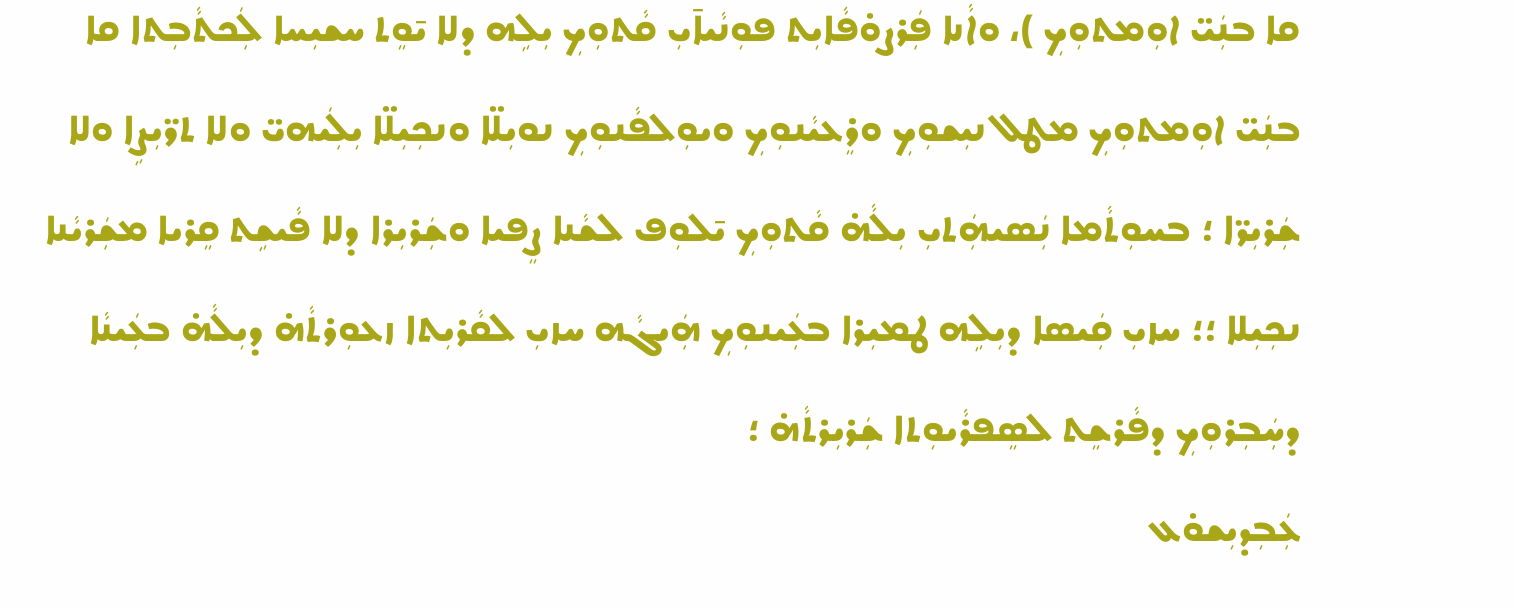ܩܐ ܒܢܲܝ̈ ܐܘܼܡܬܘܼܟܼ )، ܘܐܵܢܐ ܦܲܪܨܘ̇ܦܵܐܝܼܬ ܦܘܼܢܵܝܐ̄ܝܼ ܩܵܬܘܼܟܼ ܝܼܠܹܗ ܕܠܐ ܝ̄ܘܸܬ ܚܫܝܼܚܐ ܠܲܟܬܵܒܼܬܐ ܩܐ ܒܢܲܝ̈ ܐܘܼܡܬܘܼܟܼ ܡܛܠ ܢܝܼܫܘܼܟܼ ܘܪܸܥܝܵܢܘܼܟܼ ܘܝܘܼܠܦܵܢܘܼܟܼ ܢܘܝܼܠ̈ܐ ܘܢܟܼܝܼܠ̈ܐ ܝܼܠܲܝܗܝ̈ ܘܠܐ ܬܪ̈ܝܼܨܹܐ ܘܠܐ ܫܲܪܝܼܪ̈ܐ ؛ ܒܚܘܼܬܵܡܐ ܢܲܣܝܗܲܬܝܼ ܝܼܠܵܗ̇ ܩܵܬܘܼܟܼ ܝ̄ܠܘܼܦ ܠܫܵܢܐ ܨܸܦܝܐ ܘܫܲܪܝܼܪܐ ܕܠܐ ܦܵܝܫܹܬ ܩܸܪܝܐ ܡܫܲܪܝܵܢܐ ܢܟܼܝܼܠܐ ؛؛ ܚܙܝܼ ܩܲܝܣܐ ܕܝܼܠܹܗ ܛܡܝܼܪܐ ܒܥܲܝܢܘܼܟܼ ܗܲܝܓܵܗ ܚܙܝܼ ܠܩܵܪܝܼܬܐ ܙܥܘܼܪܬܵܗ̇ ܕܝܼܠܵܗ̇ ܒܥܲܝܢܵܐ ܕܚܲܒܼܪܘܼܟܼ ܕܦܵܪܫܸܬ ܠܣܸܦܪܵܝܘܼܬܐ ܫܲܪܝܼܪܬܵܗ̇ ؛
ܥܲܒܼܕܝܼܫܘ̇ܥ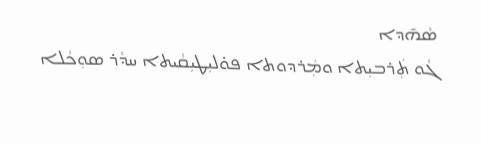ܣܵܗ̄ܕܐ
ܓܵܘ ܬܲܪܒܝܼܬܐ ܘܡܲܪܕܘܬܐ ܦܘ̇ܠܝܼܛܝܼܩܵܝܬܐ ܚܕܵܪ ܣܘܼܟܵܠܐ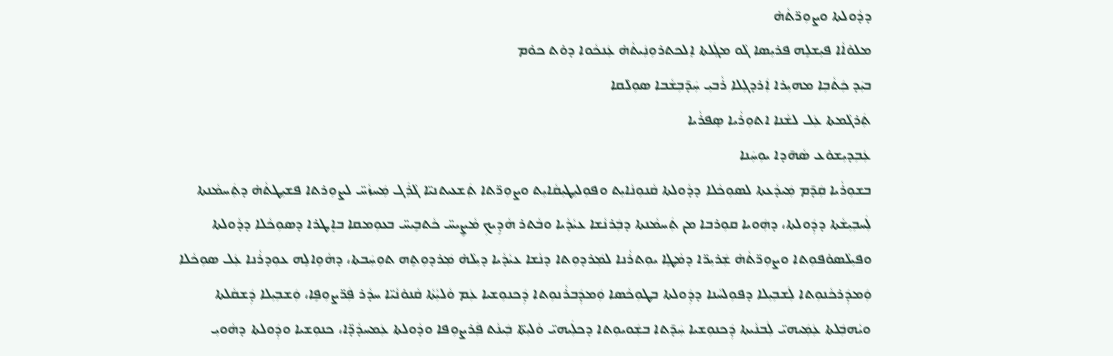ܕܕܵܘܠܬܐ ܘܨܘܼܪ̈ܬܵܗ̇
ܡܠܘ̇ܐܵܐ ܦܝܼܫܠܹܗ ܦܪܝܼܣܐ ܓܵܘ ܡܓܲܠܬܐ ܐܸܠܟܬܪܘܼܢܲܝܬܵܗ̇ ܥܲܢܟܵܘܐ ܕܘ̇ܬ ܟܘ̇ܡ
ܒܝܲܕ ܟܲܬܵܒܼܐ ܡܗܝܼܪܐ ܐܲܪܕܓܼܠܐ ܪܵܒܝܼ ܚܲܕ̄ܒܼܫܵܒܐ ܣܘܼܠܵܩܐ
ܬܲܪܓܵܡܬܐ ܥܲܠ ܠܫܵܢܐ ܐܬܘܼܪܵܝܐ ܣܸܦܪܵܝܐ
ܥܲܒܼܕܝܼܫܘ̇ܥ ܣܵܗ̄ܕܐ ܝܘܼܚܲܢܐ
ܒܫܘܼܪܵܝܐ ܩܲܕ̄ܡ ܡܲܝܕܵܥܬܐ ܠܣܘܼܟܵܠܐ ܕܕܵܘܠܬܐ ܩܵܢܘܼܢܵܐܝܼܬ ܘܦܘܼܠܝܼܛܝܼܩܵܐܝܼܬ ܘܨܘܼܪ̈ܬܐ ܬܲܫܥܝܬܢܝ̈ܐ ܓܵܪܲܓ ܡܲܚܙܵܚ̈ ܠܨܘܼܪܬܐ ܦܫܝܼܛܬܵܗ̇ ܕܬܲܚܡܵܢܬܐ ܠܲܚܒܼܝܼܫܵܬܐ ܕܕܲܘܠܬܐ، ܕܗܲܘܝܐ ܩܘܼܪܒܐ ܡܢ ܬܲܚܡܵܢܬܐ ܕܒܲܪܢܵܫܐ ܥܝܵܕܵܝܐ ܘܒܵܬܪ ܗܵܕܹܝܟܼ ܡܵܨܹܝܚ̈ ܟܵܬܒܹܝܚ̈ ܒܥܘܼܡܩܐ ܒܐܸܛܪܐ ܕܣܘܼܟܵܠܐ ܕܕܵܘܠܬܐ ܘܦܝܼܠܵܣܘ̇ܦܘܼܬܐ ܘܨܘܼܪ̈ܬܵܗ̇ ܫܲܪܝܼܪ̈ܐ ܕܡܵܛܹܐ ܝܘܼܬܪܵܢܐ ܠܡܲܪܕܘܼܬܐ ܕܢܵܫܐ ܥܝܵܕܵܝܐ ܕܝܼܠܵܗ̇ ܡܲܪܕܘܼܬܹܗ ܬܘܼܚܲܒܬܐ، ܕܗܵܘܹܐܠܹܗ ܥܘܼܕܪܵܢܐ ܥܲܠ ܣܘܼܟܵܠܐ ܘܲܡܕܲܪܟܵܢܘܼܬܐ ܠܲܫܒܼܝܼܠܐ ܕܦܘܼܠܚܵܢܐ ܕܕܲܘܠܬܐ ܒܛܘܼܟܵܣܐ ܘܲܡܕܲܒܪܵܢܘܼܬܐ ܕܲܟܢܘܼܫܝܐ ܥܲܡ ܘܵܠܝܼܵܬܵܐ ܩܵܢܘ̇ܢܵܝ̈ܐ ܚܕܵܪ ܦܲܪ̈ܨܘܼܦܹܐ، ܘܲܫܒܼܝܼܠܐ ܕܲܫܩܵܠܬܐ ܘܝܵܗܒܲܠܬܐ ܥܲܡܲܝܗܝ̈ ܠܲܒܢܵܝܬܐ ܕܲܟܢܘܼܫܝܐ ܚܲܕ̄ܬܐ ܒܫܲܘܝܘܼܬܐ ܕܟܠܲܝܗܝ̈ ܘܵܠܝܼܬ̈ܐ ܒܲܝܢܵܬ ܦܲܪܨܘܼܦܐ ܘܕܵܘܠܬܐ ܥܲܡܚܕܵܕ̈ܐ، ܟܢܘܼܫܝܐ ܘܕܲܘܠܬܐ ܕܗܵܘܝܼ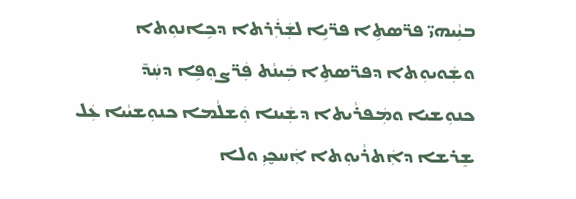ܒܝܼܵܝܗܝ̈ ܦܪ̈ܣܬܹܐ ܦܪ̈ܝܹܐ ܠܫܲܪܲܪܬܐ ܕܟܹܐܢܘܼܬܐ ܘܫܲܘܝܘܼܬܐ ܕܦܪ̈ܣܬܹܐ ܒܲܝܢܵܬ ܦܲܪ̈ܨܘܼܦܹܐ ܕܚܲܕ̄ ܟܢܘܼܫܝܐ ܘܡܲܦܪܵܝܬܐ ܕܫܲܝܢܐ ܘܲܫܠܵܡܐ ܟܢܘܼܫܝܵܝܐ ܥܲܠ ܫܸܪܫܐ ܕܐܲܬܪܵܝܘܼܬܐ ܐܲܚܟ̮ܝܼ ܘܠܐ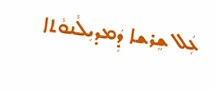ܥܲܠ ܫܸܪܫܐ ܕܲܡܕܝܼܠܵܢܘܵܬܐ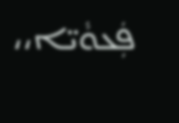ܦܲܥܘܵܝ̈ܐ،،